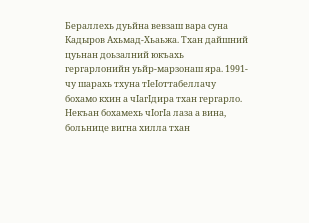Бераллехь дуьйна вевзаш вара суна Кадыров Ахьмад-Хьаьжа. Тхан дайшний цуьнан доьзалний юкъахь гергарлонийн уьйр-марзонаш яра. 1991-чу шарахь тхуна тIеIоттабеллачу бохамо кхин а чIагIдира тхан гергарло. Некъан бохамехь чIогIа лаза а вина, больнице вигна хилла тхан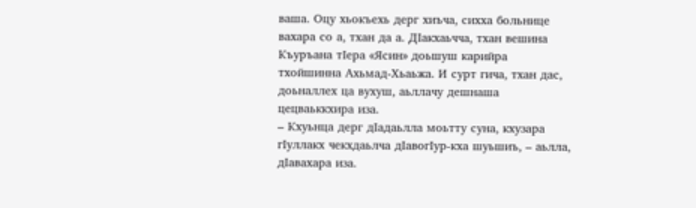ваша. Оцу хьокъехь дерг хиъча, сихха больнице вахара со а, тхан да а. ДIакхаьчча, тхан вешина Къуръана тIера «Ясин» доьшуш карийра тхойшинна Ахьмад-Хьаьжа. И сурт гича, тхан дас, доьналлех ца вухуш, аьллачу дешнаша цецваьккхира иза.
– Кхуьнца дерг дIадаьлла моьтту суна, кхузара гIуллакх чекхдаьлча дIавогIур-кха шуьшиъ, – аьлла, дIавахара иза.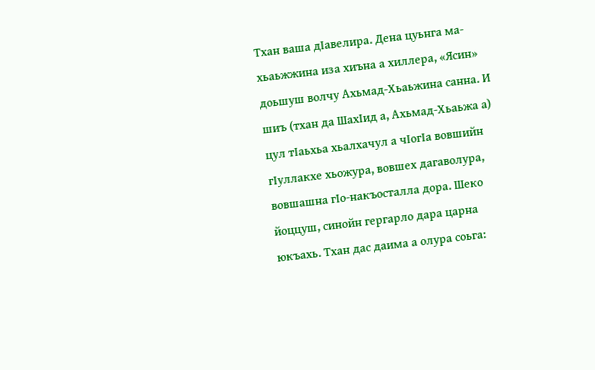Тхан ваша дIавелира. Дена цуьнга ма-хьаьжжина иза хиъна а хиллера, «Ясин» доьшуш волчу Ахьмад-Хьаьжина санна. И шиъ (тхан да ШахIид а, Ахьмад-Хьаьжа а) цул тIаьхьа хьалхачул а чIогIа вовшийн гIуллакхе хьожура, вовшех дагаволура, вовшашна гIо-накъосталла дора. Шеко йоццуш, синойн гергарло дара царна юкъахь. Тхан дас даима а олура соьга: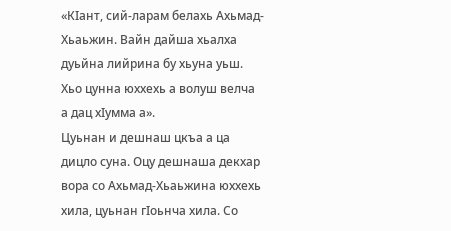«КIант, сий-ларам белахь Ахьмад-Хьаьжин. Вайн дайша хьалха дуьйна лийрина бу хьуна уьш. Хьо цунна юххехь а волуш велча а дац хIумма а».
Цуьнан и дешнаш цкъа а ца дицло суна. Оцу дешнаша декхар вора со Ахьмад-Хьаьжина юххехь хила, цуьнан гIоьнча хила. Со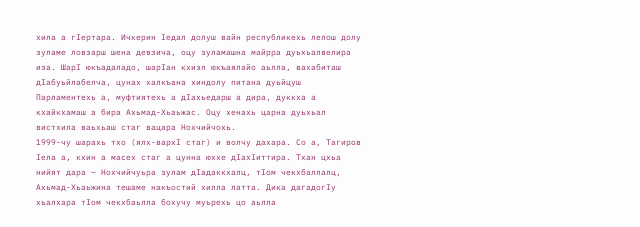хила а гIертара. Ичкерин Iедал долуш вайн республикехь лелош долу зуламе ловзарш шена девзича, оцу зуламашна майрра дуьхьалвелира иза. ШарI юкъадаладо, шарIан кхиэл юкъаялайо аьлла, вахабиташ дIабуьйлабелча, цунах халкъана хиндолу питана дуьйцуш Парламентехь а, муфтиятехь а дIахьедарш а дира, дуккха а кхайкхамаш а бира Ахьмад-Хьаьжас. Оцу хенахь царна дуьхьал вистхила ваьхьаш стаг вацара Нохчийчохь.
1999-чу шарахь тхо (ялх-вархI стаг) и волчу дахара. Со а, Тагиров Iела а, кхин а масех стаг а цунна юххе дIахIиттира. Тхан цхьа нийят дара – Нохчийчуьра зулам дIадаккхалц, тIом чекхбаллалц, Ахьмад-Хьаьжина тешаме накъостий хилла латта. Дика дагадогIу хьалхара тIом чекхбаьлла бохучу муьрехь цо аьлла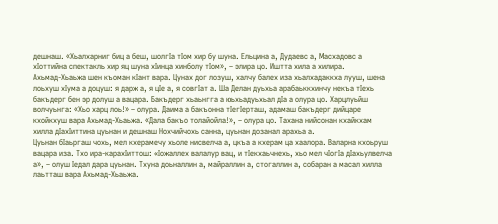дешнаш. «Хьалхарниг биц а беш, шолгIа тIом хир бу шуна. Ельцина а, Дудаевс а, Масхадовс а хIоттийна спектакль хир яц шуна хIинца хинболу тIом», – элира цо. Иштта хила а хилира.
Ахьмад-Хьаьжа шен къоман кIант вара. Цунах дог лозуш, халчу балех иза хьалхадаккха лууш, шена лоьхуш хIума а доцуш: я дарж а, я цIе а, я совгIат а. Ша Делан дуьхьа арабаьккхинчу некъа тIехь бакъдерг бен эр долуш а вацара. Бакъдерг хьаьнгга а юьхьадуьхьал дIа а олура цо. Харцлуьйш волчуьнга: «Хьо харц лоь!» – олура. Даима а бакъонна тIегIерташ, адамаш бакъдерг дийцаре кхойкхуш вара Ахьмад-Хьаьжа. «Дала бакъо толайойла!», – олура цо. Тахана нийсонан кхайкхам хилла дIахIиттина цуьнан и дешнаш Нохчийчохь санна, цуьнан дозанал арахьа а.
Цуьнан бIаьргаш чохь, мел кхерамечу хьоле нисвелча а, цкъа а кхерам ца хаалора. Валарна кхоьруш вацара иза. Тхо ира-карахIиттош: «Iожаллех валалур вац, и тIекхаьчнехь, хьо мел чIогIа дIахьулвелча а», – олуш Iедал дара цуьнан. Тхуна доьналлин а, майраллин а, стогаллин а, собаран а масал хилла лаьтташ вара Ахьмад-Хьаьжа.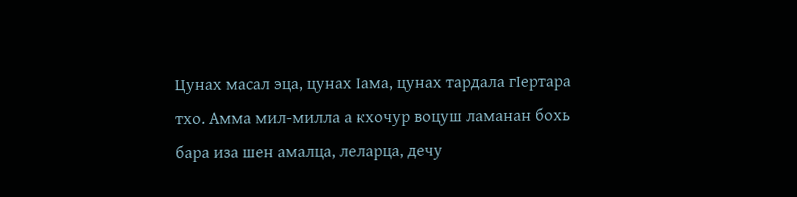Цунах масал эца, цунах Iама, цунах тардала гIертара тхо. Амма мил-милла а кхочур воцуш ламанан бохь бара иза шен амалца, леларца, дечу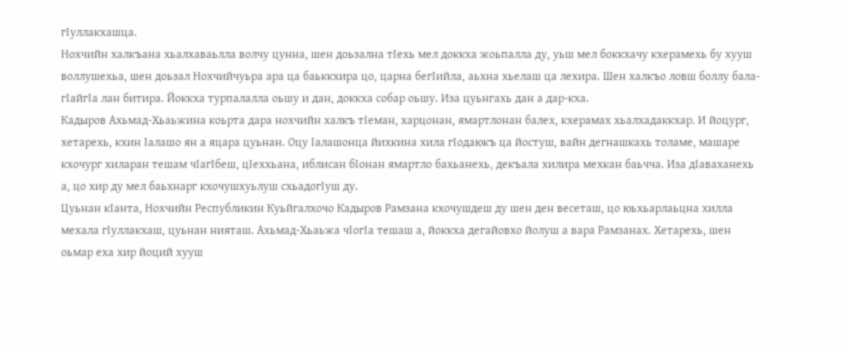гIуллакхашца.
Нохчийн халкъана хьалхаваьлла волчу цунна, шен доьзална тIехь мел доккха жоьпалла ду, уьш мел боккхачу кхерамехь бу хууш воллушехьа, шен доьзал Нохчийчуьра ара ца баьккхира цо, царна бегIийла, аьхна хьелаш ца лехира. Шен халкъо ловш боллу бала-гIайгIа лан битира. Йоккха турпалалла оьшу и дан, доккха собар оьшу. Иза цуьнгахь дан а дар-кха.
Кадыров Ахьмад-Хьаьжина коьрта дара нохчийн халкъ тIеман, харцонан, ямартлонан балех, кхерамах хьалхадаккхар. И йоцург, хетарехь, кхин Iалашо ян а яцара цуьнан. Оцу Iалашонца йихкина хила гIодаюкъ ца йостуш, вайн дегнашкахь толаме, машаре кхочург хиларан тешам чIагIбеш, цIеххьана, иблисан бIонан ямартло бахьанехь, декъала хилира мехкан баьчча. Иза дIаваханехь а, цо хир ду мел баьхнарг кхочушхуьлуш схьадогIуш ду.
Цуьнан кIанта, Нохчийн Республикин Куьйгалхочо Кадыров Рамзана кхочушдеш ду шен ден весеташ, цо юьхьарлаьцна хилла мехала гIуллакхаш, цуьнан нияташ. Ахьмад-Хьаьжа чIогIа тешаш а, йоккха дегайовхо йолуш а вара Рамзанах. Хетарехь, шен оьмар еха хир йоций хууш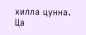хилла цунна. Ца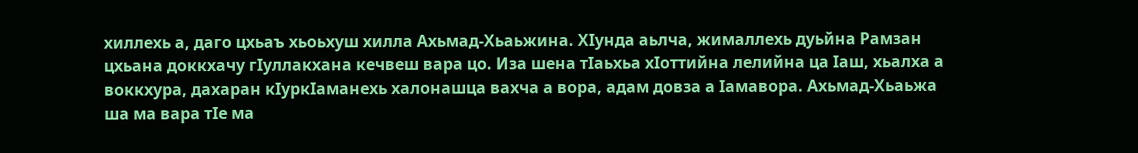хиллехь а, даго цхьаъ хьоьхуш хилла Ахьмад-Хьаьжина. ХIунда аьлча, жималлехь дуьйна Рамзан цхьана доккхачу гIуллакхана кечвеш вара цо. Иза шена тIаьхьа хIоттийна лелийна ца Iаш, хьалха а воккхура, дахаран кIуркIаманехь халонашца вахча а вора, адам довза а Iамавора. Ахьмад-Хьаьжа ша ма вара тIе ма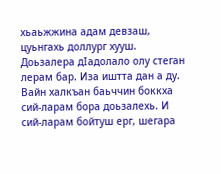хьаьжжина адам девзаш, цуьнгахь доллург хууш.
Доьзалера дIадолало олу стеган лерам бар. Иза иштта дан а ду. Вайн халкъан баьччин боккха сий-ларам бора доьзалехь. И сий-ларам бойтуш ерг, шегара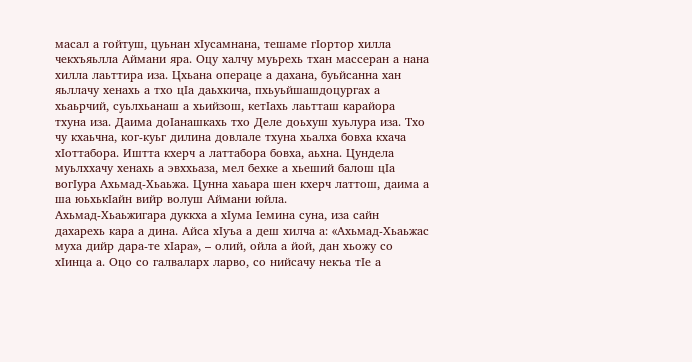масал а гойтуш, цуьнан хIусамнана, тешаме гIортор хилла чекхъяьлла Аймани яра. Оцу халчу муьрехь тхан массеран а нана хилла лаьттира иза. Цхьана операце а дахана, буьйсанна хан яьллачу хенахь а тхо цIа даьхкича, пхьуьйшашдоцургах а хьаьрчий, суьлхьанаш а хьийзош, кетIахь лаьтташ карайора тхуна иза. Даима доIанашкахь тхо Деле доьхуш хуьлура иза. Тхо чу кхаьчна, ког-куьг дилина довлале тхуна хьалха бовха кхача хIоттабора. Иштта кхерч а латтабора бовха, аьхна. Цундела муьлххачу хенахь а эвххьаза, мел бехке а хьеший балош цIа вогIура Ахьмад-Хьаьжа. Цунна хаьара шен кхерч латтош, даима а ша юьхькIайн вийр волуш Аймани юйла.
Ахьмад-Хьаьжигара дуккха а хIума Iемина суна, иза сайн дахарехь кара а дина. Айса хIуъа а деш хилча а: «Ахьмад-Хьаьжас муха дийр дара-те хIара», – олий, ойла а йой, дан хьожу со хIинца а. Оцо со галваларх ларво, со нийсачу некъа тIе а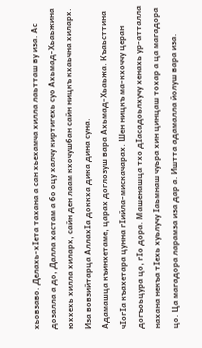хьовзаво. Делахь-хIета тахана а сан хьехамча хилла лаьтташ ву иза. Ас дозалла а до, Далла хастам а бо оцу халчу киртигехь суо Ахьмад-Хьаьжина юххехь хилла хиларх, сайн ден лаам кхочушбан сайн ницкъ кхаьчна хиларх. Иза вовзийтарца АллахIа доккха дика дина суна.
Адамашца къинхетаме, царах доглозуш вара Ахьмад-Хьаьжа. Къаьсттина чIогIа къахетара цунна гIийла-мискачарах. Шен ницкъ ма-кхоччу церан догъоьцура цо, гIо дора. Машенашца тхо дIасадоьлхучу хенахь ур-атталла нахана некъа тIехь хуьлучу Iаьмнаш чуьра хин цинцаш тохар а ца магадора цо. Ца магадора ларамза иза дар а. Иштта адамалла йолуш вара иза.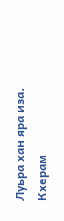Луьра хан яра иза. Кхерам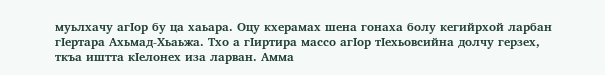муьлхачу агIор бу ца хаьара. Оцу кхерамах шена гонаха болу кегийрхой ларбан гIертара Ахьмад-Хьаьжа. Тхо а гIиртира массо агIор тIехьовсийна долчу герзех, ткъа иштта кIелонех иза ларван. Амма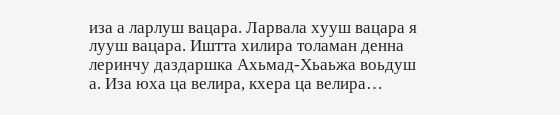иза а ларлуш вацара. Ларвала хууш вацара я лууш вацара. Иштта хилира толаман денна леринчу даздаршка Ахьмад-Хьаьжа воьдуш а. Иза юха ца велира, кхера ца велира…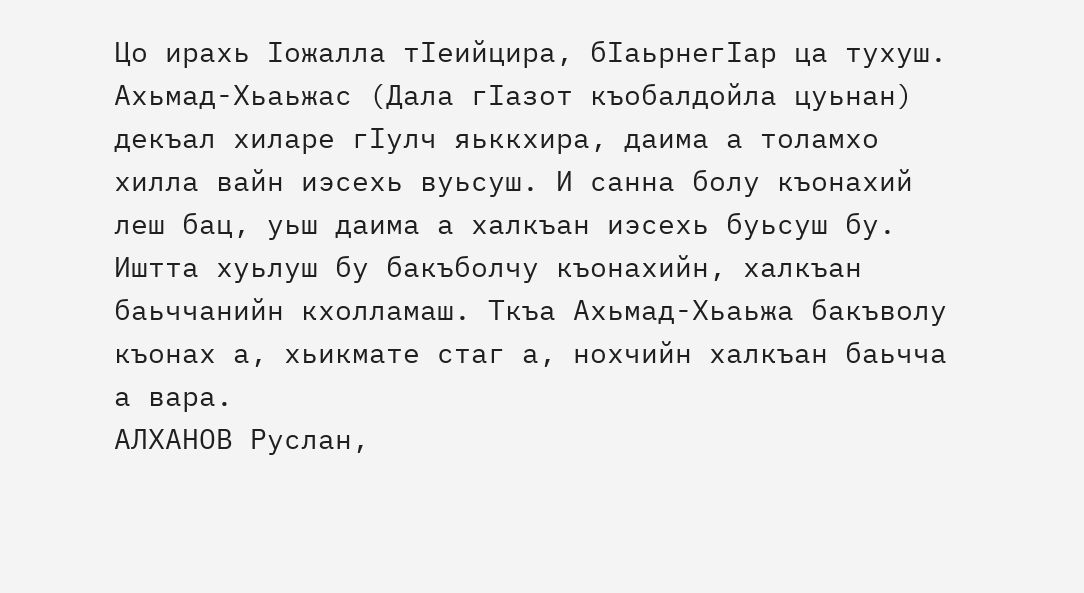Цо ирахь Iожалла тIеийцира, бIаьрнегIар ца тухуш. Ахьмад-Хьаьжас (Дала гIазот къобалдойла цуьнан) декъал хиларе гIулч яьккхира, даима а толамхо хилла вайн иэсехь вуьсуш. И санна болу къонахий леш бац, уьш даима а халкъан иэсехь буьсуш бу. Иштта хуьлуш бу бакъболчу къонахийн, халкъан баьччанийн кхолламаш. Ткъа Ахьмад-Хьаьжа бакъволу къонах а, хьикмате стаг а, нохчийн халкъан баьчча а вара.
АЛХАНОВ Руслан,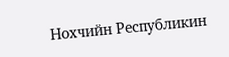Нохчийн Республикин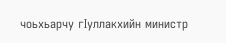чоьхьарчу гIуллакхийн министр